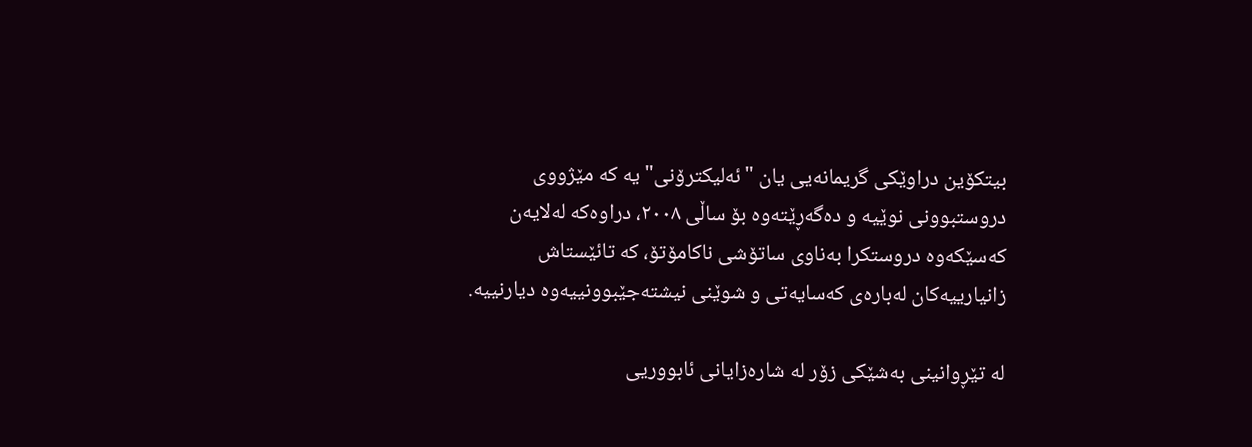بیتکۆین دراوێکی گریمانەیی یان "ئەلیکترۆنی"یە کە مێژووی دروستبوونی نوێیە و دەگەڕێتەوە بۆ ساڵی ٢٠٠٨، دراوەکە لەلایەن کەسێکەوە دروستکرا بەناوی ساتۆشی ناکامۆتۆ، کە تائێستاش زانیارییەکان لەبارەی کەسایەتی و شوێنی نیشتەجێبوونییەوە دیارنییە.

لە تێڕوانینی بەشێکی زۆر لە شارەزایانی ئابووریی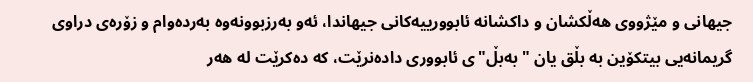جیهانی و مێژووی هەڵکشان و داکشانە ئابوورییەکانی جیهاندا، ئەو بەرزبوونەوە بەردەوام و زۆرەی دراوی گریمانەیی بیتکۆین بە بڵق یان "بەبڵ"ی ئابووری دادەنرێت، کە دەکرێت لە هەر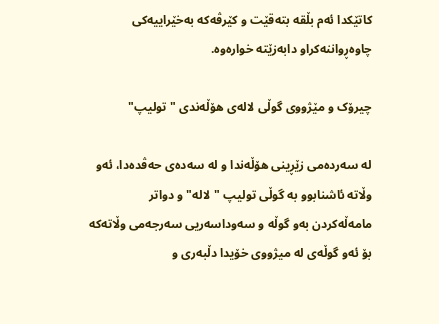کاتێکدا ئەم بڵقە بتەقێت و کێرڤەکە بەخێراییەکی چاوەڕواننەکراو دابەزێتە خوارەوە.

چیرۆک و مێژووی گوڵی لالەی هۆڵەندی "تولیپ"

لە سەردەمی زێڕینی هۆڵەندا و لە سەدەی حەڤدەدا، ئەو وڵاتە ئاشنابوو بە گوڵی تولیپ "لالە" و دواتر مامەڵەکردن بەو گوڵە و سەوداسەریی سەرجەمی وڵاتەکە بۆ ئەو گوڵەی لە میژووی خۆیدا دڵبەری و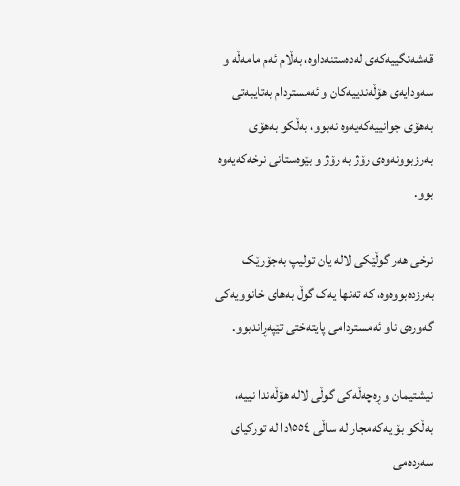قەشەنگییەکەی لەدەستنەداوە، بەڵام ئەم مامەڵە و سەودایەی هۆڵەندییەکان و ئەمستردام بەتایبەتی بەهۆی جوانییەکەیەوە نەبوو، بەڵکو بەهۆی بەرزبوونەوەی رۆژ بە رۆژ و بێوەستانی نرخەکەیەوە بوو.

نرخی هەر گوڵێکی لالە یان تولیپ بەجۆرێک بەرزدەبووەوە، کە تەنها یەک گوڵ بەهای خانوویەکی گەورەی ناو ئەمستردامی پایتەختی تێپەڕاندبوو.

نیشتیمان و ڕەچەڵەكی گوڵی لالە هۆڵەندا نییە، بەڵکو بۆ یەکەمجار لە ساڵی ١٥٥٤دا لە تورکیای سەردەمی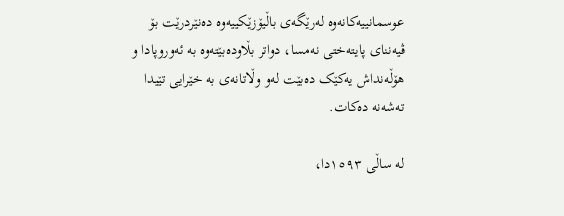عوسمانییەکانەوە لەرێگەی باڵیۆزێکییەوە دەنێردرێت بۆ ڤیەننای پایتەختی نەمسا، دواتر بڵاودەبێتەوە بە ئەوروپادا و هۆڵەنداش یەکێک دەبێت لەو وڵاتانەی بە خێرایی تێیدا تەشەنە دەکات.

لە ساڵی ١٥٩٣دا،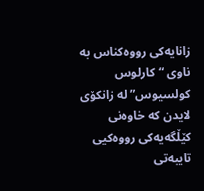زانایەکی رووەکناس بە ناوی “کارلوس کولسیوس” لە زانکۆی لایدن کە خاوەنی کێڵگەیەکی رووەکیی تایبەتی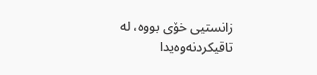زانستیی خۆی بووە، لە تاقیکردنەوەیدا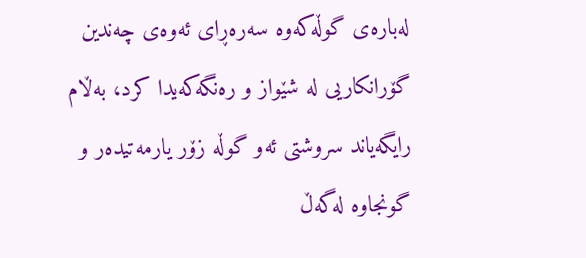لەبارەی گوڵەکەوە سەرەڕای ئەوەی چەندین گۆرانکاریی لە شێواز و رەنگەکەیدا کرد، بەڵام رایگەیاند سروشتی ئەو گوڵە زۆر یارمەتیدەر و گونجاوە لەگەڵ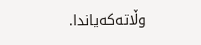وڵاتەکەیاندا.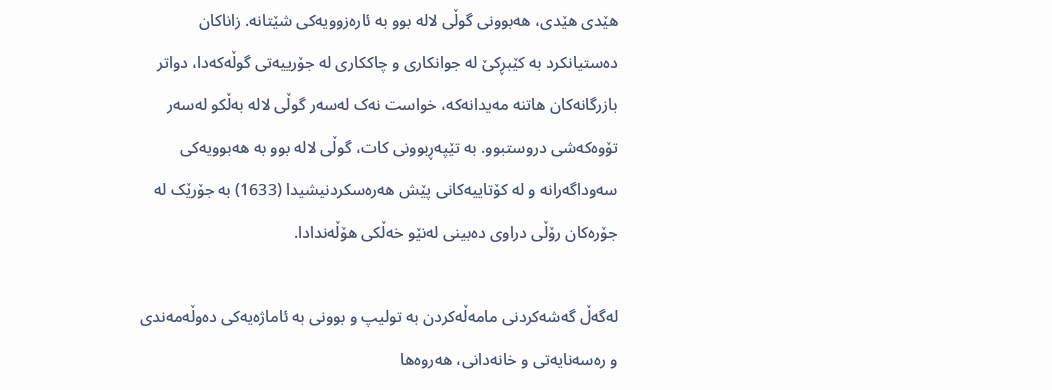هێدی هێدی، هەبوونی گوڵی لالە بوو بە ئارەزوویەکی شێتانە. زاناکان دەستیانکرد بە کێبڕكێ لە جوانکاری و چاککاری لە جۆرییەتی گوڵەکەدا، دواتر بازرگانەکان هاتنە مەیدانەکە، خواست نەک لەسەر گوڵی لالە بەڵکو لەسەر تۆوەکەشی دروستبوو. بە تێپەڕبوونی کات، گوڵی لالە بوو بە هەبوویەکی سەوداگەرانە و لە کۆتاییەکانی پێش هەرەسکردنیشیدا (1633) بە جۆرێک لە جۆرەکان رۆڵی دراوی دەبینی لەنێو خەڵکی هۆڵەندادا.

لەگەڵ گەشەکردنی مامەڵەکردن بە تولیپ و بوونی بە ئاماژەیەکی دەوڵەمەندی و رەسەنایەتی و خانەدانی، هەروەها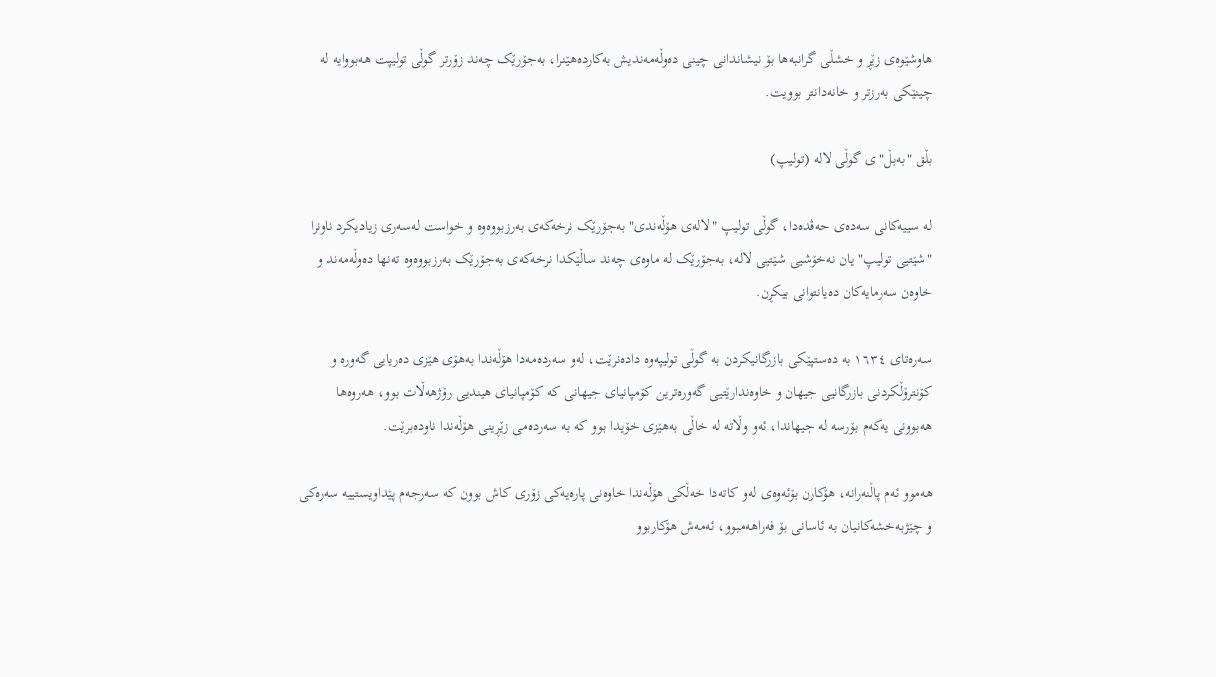هاوشێوەی زێڕ و خشڵی گرانبەها بۆ نیشاندانی چینی دەوڵەمەندیش بەکاردەهێنرا، بەجۆرێک چەند زۆرتر گوڵی تولیپت هەبووایە لە چینێکی بەرزتر و خانەدانتر بوویت.

بڵق "بەبڵ"ی گوڵی لالە (تولیپ)

لە سییەکانی سەدەی حەڤدەدا، گوڵی تولیپ "لالەی هۆڵەندی" بەجۆرێک نرخەکەی بەرزبووەوە و خواست لەسەری زیادیکرد ناونرا "شێتیی تولیپ" یان نەخۆشیی شێتیی لالە، بەجۆرێک لە ماوەی چەند ساڵێکدا نرخەکەی بەجۆرێک بەرزبووەوە تەنها دەوڵەمەند و خاوەن سەرمایەکان دەیانتوانی بیکڕن.

سەرەتای ١٦٣٤ بە دەستپێکی بازرگانیکردن بە گوڵی تولیپەوە دادەنرێت، لەو سەردەمەدا هۆڵەندا بەهۆی هێزی دەریایی گەورە و کۆنترۆڵکردنی بازرگانیی جیهان و خاوەندارێتیی گەورەترین کۆمپانیای جیهانی کە کۆمپانیای هیندیی رۆژهەڵات بوو، هەروەها هەبوونی یەکەم بۆرسە لە جیهاندا، ئەو وڵاتە لە خاڵی بەهێزی خۆیدا بوو کە بە سەردەمی زێڕینی هۆڵەندا ناودەبرێت.

هەموو ئەم پاڵنەرانە، هۆکارن بۆئەوەی لەو کاتەدا خەڵکی هۆڵەندا خاوەنی پارەیەکی زۆری کاش بوون کە سەرجەم پێداویستییە سەرەکی و چێژبەخشەکانیان بە ئاسانی بۆ فەراهەمبوو، ئەمەش هۆکاربوو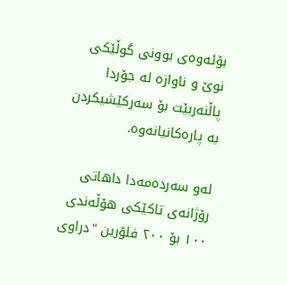بۆئەوەی بوونی گوڵێکی نوێ و ناوازە لە جۆردا پاڵنەربێت بۆ سەرکێشیکردن بە پارەکانیانەوە.

لەو سەردەمەدا داهاتی رۆژانەی تاکێکی هۆڵەندی ١٠٠ بۆ ٢٠٠ فلۆرین "دراوی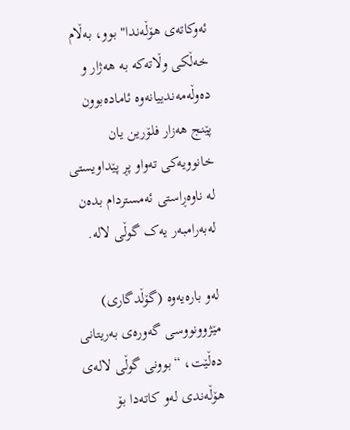ئەوکاتەی هۆڵەندا" بوو، بەڵام خەڵکی وڵاتەکە بە هەژار و دەوڵەمەندییانەوە ئامادەبوون پێنج هەزار فلۆرین یان خانوویەكی تەواو پڕ پێداویستی لە ناوەڕاستی ئەمستردام بدەن لەبەرامبەر یەک گوڵی لالە.

لەو بارەیەوە (گۆڵدگاری) مێژوونووسی گەورەی بەریتانی دەڵێت، “بوونی گوڵی لالەی هۆڵەندی لەو کاتەدا بۆ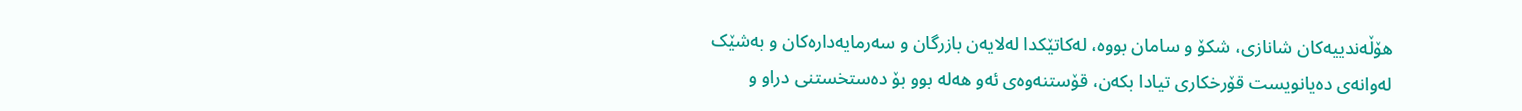هۆڵەندییەکان شانازی، شكۆ و سامان بووە، لەکاتێکدا لەلایەن بازرگان و سەرمایەدارەکان و بەشێک لەوانەی دەیانویست قۆرخکاری تیادا بکەن، قۆستنەوەی ئەو هەلە بوو بۆ دەستخستنی دراو و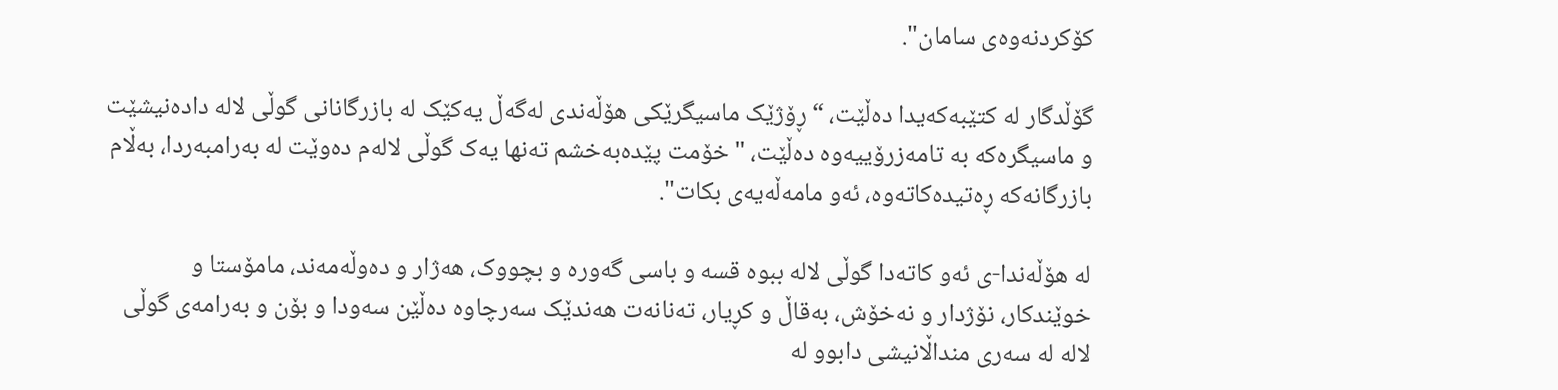کۆکردنەوەی سامان".

گۆڵدگار لە کتێبەکەیدا دەڵێت، “ڕۆژێک ماسیگرێکی هۆڵەندی لەگەڵ یەکێک لە بازرگانانی گوڵی لالە دادەنیشێت و ماسیگرەکە بە تامەزرۆییەوە دەڵێت، "خۆمت پێدەبەخشم تەنها یەک گوڵی لالەم دەوێت لە بەرامبەردا، بەڵام بازرگانەکە ڕەتیدەکاتەوە، ئەو مامەڵەیەی بکات".

لە هۆڵەندا-ی ئەو کاتەدا گوڵی لالە ببوه‌ قسە و باسی گەورە و بچووک، هەژار و دەوڵەمەند، مامۆستا و خوێندکار، نۆژدار و نەخۆش، بەقاڵ و کڕیار، تەنانەت هەندێک سەرچاوە دەڵێن سەودا و بۆن و بەرامەی گوڵی لالە لە سەری منداڵانیشی دابوو لە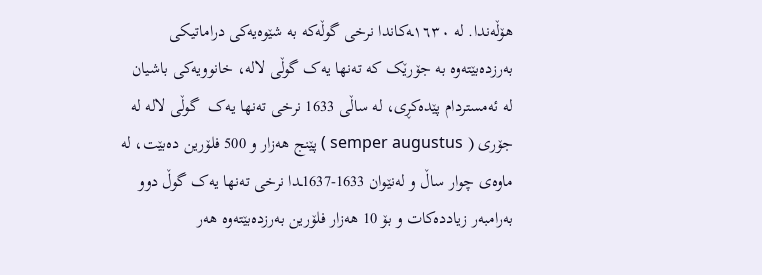هۆڵەندا. لە ١٦٣٠ـەکاندا نرخی گوڵەکە بە شێوەیەکی دراماتیکی بەرزدەبێتەوە بە جۆرێک کە تەنها یەک گوڵی لالە، خانوویەکی باشیان لە ئەمستردام پێدەکڕی، لە ساڵی 1633 نرخی تەنها یەک  گوڵی لالە لە جۆری ( semper augustus ) پێنج هەزار و 500 فلۆرین دەبێت، لە ماوەی چوار ساڵ و لەنێوان 1633-1637ـدا نرخی تەنها یەک گوڵ دوو بەرامبەر زیاددەکات و بۆ 10 هەزار فلۆرین بەرزدەبێتەوە هەر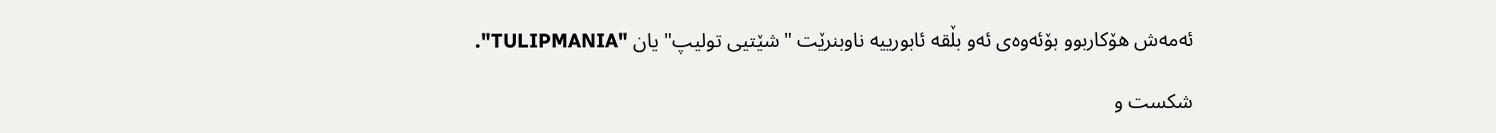ئەمەش هۆکاربوو بۆئەوەی ئەو بڵقە ئابورییە ناوبنرێت "شێتیی تولیپ" یان "TULIPMANIA".

شکست و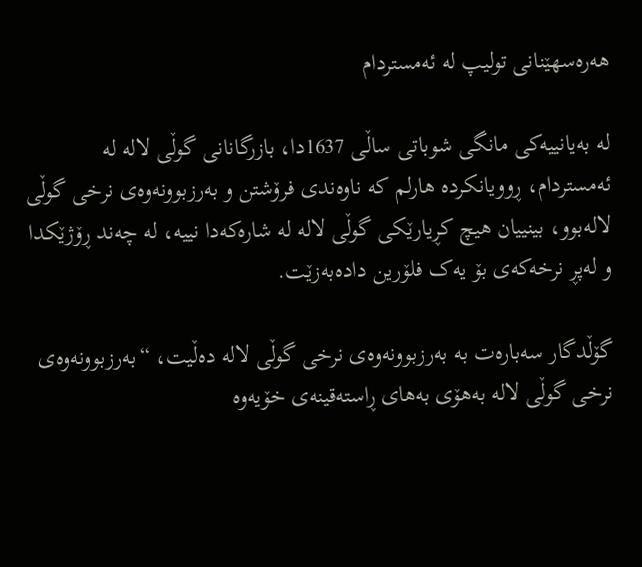هەرەسهێنانی تولیپ لە ئەمستردام

لە بەیانییەکی مانگی شوباتی ساڵی 1637دا، بازرگانانی گوڵی لالە لە ئەمستردام، ڕوویانكردە هارلم کە ناوەندی فرۆشتن و بەرزبوونەوەی نرخی گوڵی لالەبوو، بینییان هیچ کڕیارێکی گوڵی لالە لە شارەکەدا نییە، لە چەند ڕۆژێکدا و لەپڕ نرخەکەی بۆ یەک فلۆرین دادەبەزێت.

گۆڵدگار سەبارەت بە بەرزبوونەوەی نرخی گوڵی لالە دەڵیت، “بەرزبوونەوەی نرخی گوڵی لالە بەهۆی بەهای ڕاستەقینەی خۆیەوە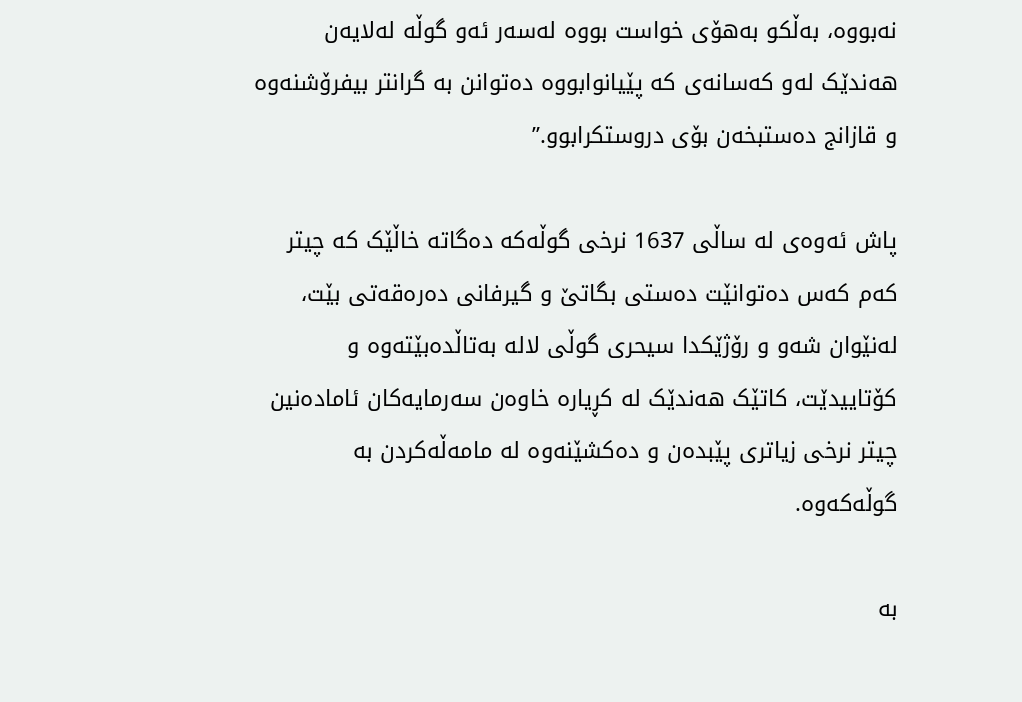نەبووە، بەڵکو بەهۆی خواست بووە لەسەر ئەو گوڵە لەلایەن هەندێک لەو کەسانەی کە پێیانوابووە دەتوانن بە گرانتر بیفرۆشنەوە و قازانج دەستبخەن بۆی دروستکرابوو.”

پاش ئەوەی لە ساڵی 1637 نرخی گوڵەکە دەگاتە خاڵێک کە چیتر کەم کەس دەتوانێت دەستی بگاتێ و گیرفانی دەرەقەتی بێت، لەنێوان شەو و رۆژێکدا سیحری گوڵی لالە بەتاڵدەبێتەوە و کۆتاییدێت، کاتێک هەندێک لە کڕیارە خاوەن سەرمایەکان ئامادەنین چیتر نرخی زیاتری پێبدەن و دەکشێنەوە لە مامەڵەکردن بە گوڵەکەوە.

بە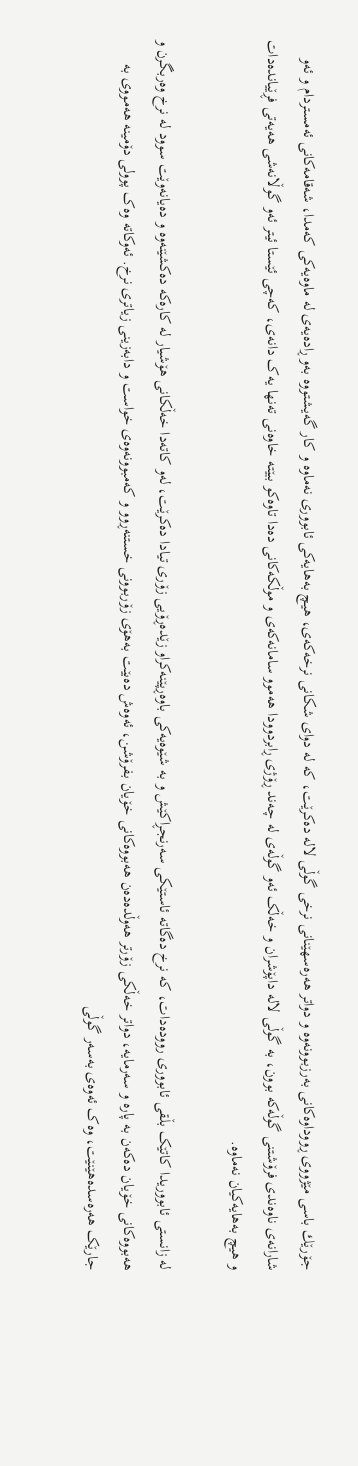جۆرێك باسی مێژووی ڕووداوەکانی بەرزبوونەوە و دواتر هەرەسهێنانی نرخی گوڵی لالە دەکرێت، كە لە دوای شکانی نرخەکەی، هیچ بەهایەکی ئابووری نەماوە و كار گەیشتووە بەو ڕادەیەی لە ماوەیەکی کەمدا، شەقامەکانی ئەمستردام و ئەو شارانەی ناوەندی فرۆشتنی گوڵەکە بوون، بە گوڵی لالە داپۆشران و خەڵک ئەو گوڵەی لە چەند ڕۆژی ڕابردوودا هەموو سامانەکەی و موڵکەکانی دەدا تاوەکو ببێتە خاوەنی تەنها یەک دانەی، كەچی ئێستا ئیتر ئەو گوڵانەشی هەیەتی فڕێیاندەدات و هیچ بەهایەکیان نەماوە.

لە زانستی ئابووریدا کاتێک بڵقی ئابووری روودەدات، کە نرخ دەگاتە ئاستێکی سەرنجڕاکێش و بە شێوەیەکی باوەڕپێنەکراو زێدەڕۆیی زۆری تیادا دەکرێت، لەو کاتەدا خەڵکانی هۆشیار لە کارەکە دەکشێنەوە و دەیانەوێت سوود لە نرخ وەربگرن و هەبووەکانی خۆیان دەکەن بە پارە و سەرمایە، دواتر خەڵکی زۆرتر هەوڵدەدەن هەبووەکانی خۆیان بفرۆشن، ئەوەش دەبێت بەهۆی زۆربوونی خستنەڕوو و کەمبوونەوەی خواست و دابەزینی زیاتری نرخ. ئەوکاتە وەک پوولی دۆمینە هەمووی بە جارێک هەرەسدەهێنێت، وەک ئەوەی بەسەر گوڵی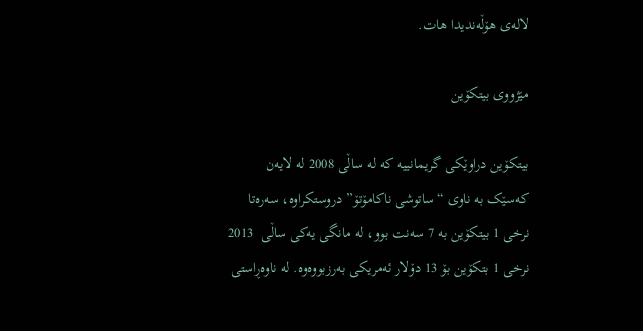لالەی هۆڵەندیدا هات.

مێژووی بیتکۆین

بیتکۆین دراوێکی گریمانییە کە لە ساڵی 2008 لە لایەن کەسێک بە ناوی “ساتوشی ناکامۆتۆ” دروستکراوە، سەرەتا نرخی 1 بیتکۆین بە 7 سەنت بوو، لە مانگی یەکی ساڵی  2013 نرخی 1 بتکۆین بۆ 13 دۆلار ئەمریکی بەرزبووەوە. لە ناوەڕاستی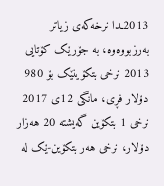2013ـدا نرخەکەی زیاتر بەرزبووەوە، بە جۆرێک کۆتایی 2013 نرخی بتکۆینێک بۆ 980 دۆلار فڕی، مانگی 12ی 2017 نرخی 1 بتکۆین گەیشتە 20 هەزار دۆلار، نرخی هەر بتکۆین-ێک لە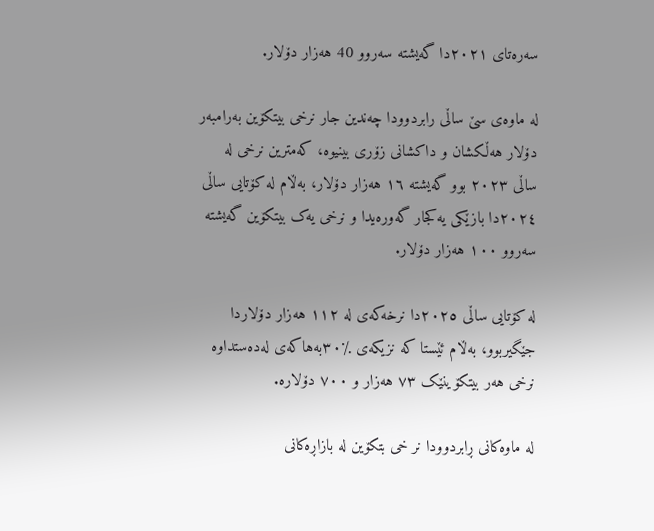سەرەتای ٢٠٢١دا گەیشتە سەروو 40 هەزار دۆلار.

لە ماوەی سێ ساڵی رابردوودا چەندین جار نرخی بیتکۆین بەرامبەر دۆلار هەڵکشان و داکشانی زۆری بینیوە، کەمترین نرخی لە ساڵی ٢٠٢٣ بوو گەیشتە ١٦ هەزار دۆلار، بەڵام لە کۆتایی ساڵی ٢٠٢٤دا بازێکی یەکجار گەورەیدا و نرخی یەک بیتکۆین گەیشتە سەروو ١٠٠ هەزار دۆلار.

لە کۆتایی ساڵی ٢٠٢٥دا نرخەکەی لە ١١٢ هەزار دۆلاردا جێگیربوو، بەڵام ئێستا کە نزیکەی ٪٣٠بەهاکەی لەدەستداوە نرخی هەر بیتکۆینێک ٧٣ هەزار و ٧٠٠ دۆلارە.

لە ماوەکانی ڕابردوودا نر خی بتکۆین لە بازاڕەکانی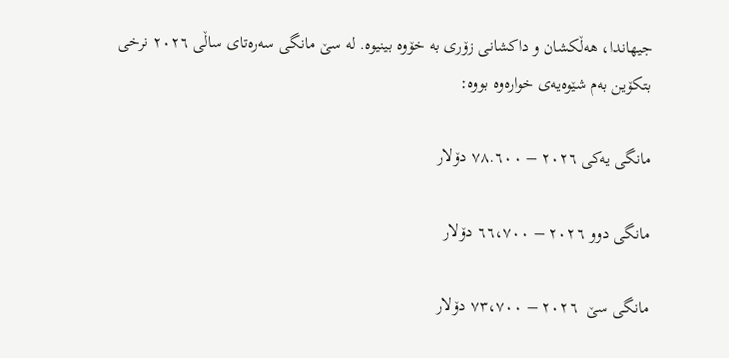جیهاندا، هەڵکشان و داکشانی زۆری بە خۆوە بینیوە. لە سێ مانگی سەرەتای ساڵی ٢٠٢٦ نرخی بتکۆین بەم شێوەیەی خوارەوە بووە:

مانگی یەکی ٢٠٢٦ – ٧٨.٦٠٠ دۆلار

مانگی دوو ٢٠٢٦ – ٦٦،٧٠٠ دۆلار

مانگی سێ  ٢٠٢٦ – ٧٣،٧٠٠ دۆلار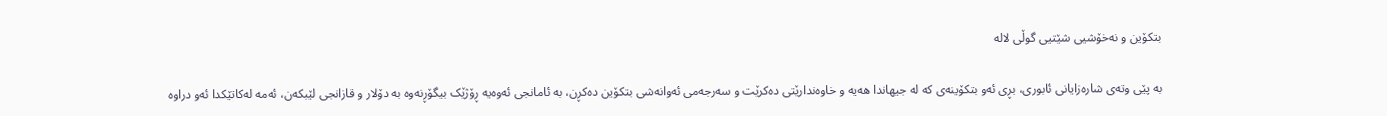بتکۆین و نەخۆشیی شێتیی گوڵی لالە

بە پێی وتەی شارەزایانی ئابوری، بڕی ئەو بتکۆینەی کە لە جیهاندا هەیە و خاوەندارێتی دەکرێت و سەرجەمی ئەوانەشی بتکۆین دەکڕن، بە ئامانجی ئەوەیە ڕۆژێک بیگۆڕنەوە بە دۆلار و قازانجی لێبکەن، ئەمە لەکاتێکدا ئەو دراوە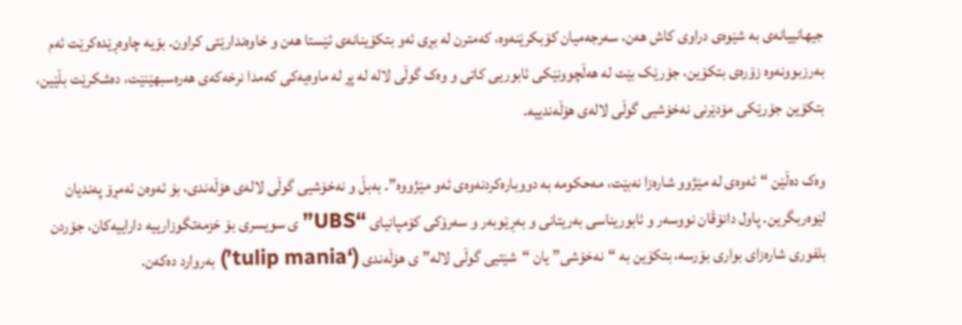جیهانییانەی بە شێوەی دراوی کاش هەن، سەرجەمیان کۆبکرێنەوە، کەمترن لە بڕی ئەو بتکۆینانەی ئێستا هەن و خاوەندارێتی کراون. بۆیە چاوەڕێدەکرێت ئەم بەرزبوونەوە زۆرەی بتکۆین، جۆرێک بێت لە هەڵچوونێکی ئابوریی کاتی و وەک گوڵی لالە لە پڕ لە ماوەیەکی کەمدا نرخەکەی هەرەسبهێنێت، دەشکرێت بڵێین، بتکۆین جۆرێکی مۆدێرنی نەخۆشیی گوڵی لالەی هۆڵەندییە.

وەک دەڵێن “ئەوەی لە مێژوو شارەزا نەبێت، مەحکومە بە دووبارەکردنەوەی ئەو مێژووە”. بەبڵ و نەخۆشیی گوڵی لالەی هۆڵەندی، بۆ ئەوەن ئەمڕۆ پەندیان لێوەربگرین. پاول دانۆڤان نووسەر و ئابوریناسی بەریتانی و بەڕێوبەر و سەرۆکی کۆمپانیای “UBS”ی سویسری بۆ خزمەتگوزارییە داراییەکان، جۆردن بلفوری شارەزای بواری بۆرسە، بتکۆین بە “نەخۆشی” یان “شێتیی گوڵی لالە”ی هۆڵەندی (‘tulip mania’) بەروارد دەکەن.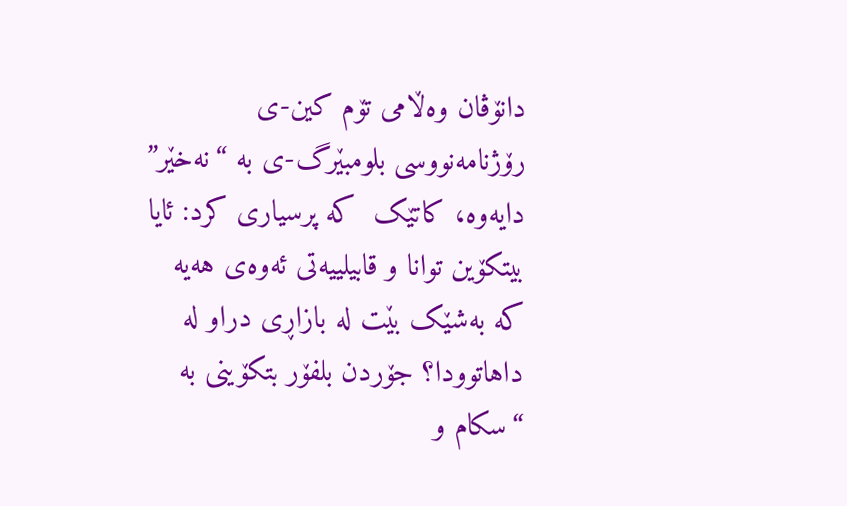دانۆڤان وەڵامی تۆم کین-ی رۆژنامەنووسی بلومبێرگ-ی بە “نەخێر” دایەوە، کاتێک  کە پرسیاری کرد: ئایا بیتکۆین توانا و قابیلییەتی ئەوەی هەیە کە بەشێک بێت لە بازاڕی دراو لە داهاتوودا؟ جۆردن بلفۆر بتکۆینی بە “سکام و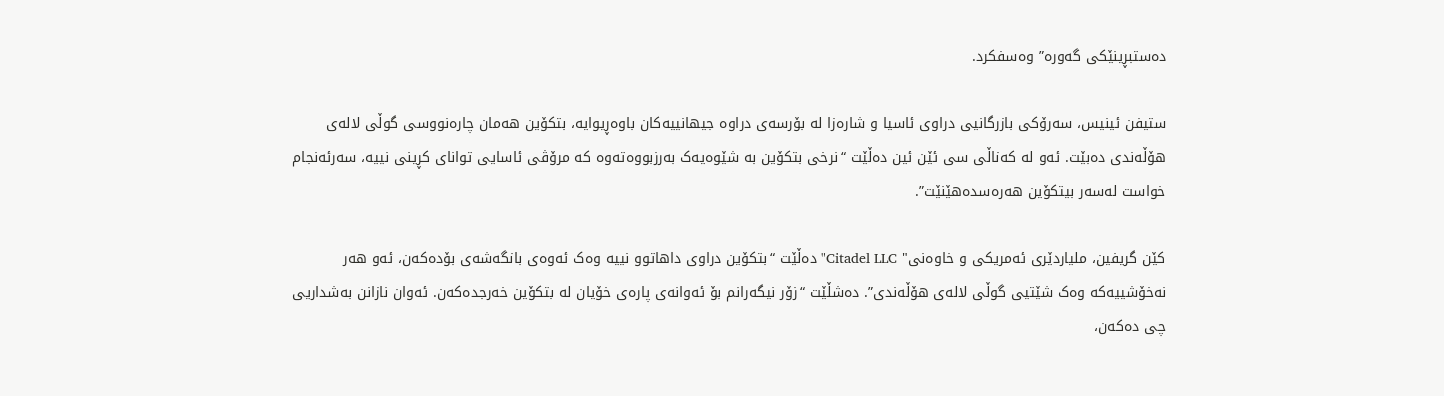دەستبڕینێکی گەورە” وەسفکرد.

ستيفن ئينيس، سەرۆکی بازرگانیی دراوی ئاسیا و شارەزا لە بۆرسەی دراوە جیهانییەکان باوەڕیوایە، بتکۆین هەمان چارەنووسی گوڵی لالەی هۆڵەندی دەبێت. ئەو لە کەناڵی سی ئێن ئین دەڵێت “نرخی بتکۆین بە شێوەیەک بەرزبووەتەوە کە مرۆڤی ئاسایی توانای کڕینی نییە، سەرئەنجام خواست لەسەر بیتکۆین هەرەسدەهێنێت”.

کێن گریفین، ملیاردێری ئەمریکی و خاوەنی" Citadel LLC" دەڵێت “بتکۆین دراوی داهاتوو نییە وەک ئەوەی بانگەشەی بۆدەکەن، ئەو هەر نەخۆشییەکە وەک شێتیی گوڵی لالەی هۆڵەندی”. دەشڵێت “زۆر نیگەرانم بۆ ئەوانەی پارەی خۆیان لە بتکۆین خەرجدەکەن. ئەوان نازانن بەشداریی چی دەکەن،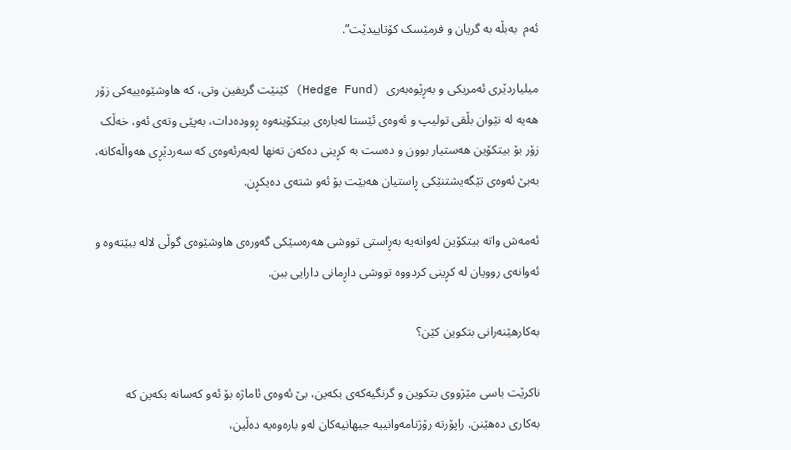ئەم  بەبڵە بە گریان و فرمێسک کۆتاییدێت”.

میلیاردێری ئەمریکی و بەڕێوەبەری  (Hedge Fund) کێنێت گریفین وتی، کە هاوشێوەییەکی زۆر هەیە لە نێوان بڵقی تولیپ و ئەوەی ئێستا لەبارەی بیتکۆینەوە ڕوودەدات، بەپێی وتەی ئەو، خەڵک زۆر بۆ بیتکۆین هەستیار بوون و دەست بە کڕینی دەکەن تەنها لەبەرئەوەی کە سەردێڕی هەواڵەکانە، بەبێ ئەوەی تێگەیشتنێکی ڕاستیان هەبێت بۆ ئەو شتەی دەیکڕن.

ئەمەش واتە بیتکۆین لەوانەیە بەڕاستی تووشی هەرەسێکی گەورەی هاوشێوەی گوڵی لالە ببێتەوە و ئەوانەی روویان لە کڕینی کردووە تووشی داڕمانی دارایی ببن.

بەکارهێنەرانی بتکوین کێن؟

ناکرێت باسی مێژووی بتکوین و گرنگیەکەی بکەین، بێ ئەوەی ئاماژە بۆ ئەو کەسانە بکەین کە بەکاری دەهێنن. راپۆرتە رۆژنامەوانییە جیهانیەکان لەو بارەوەیە دەڵین،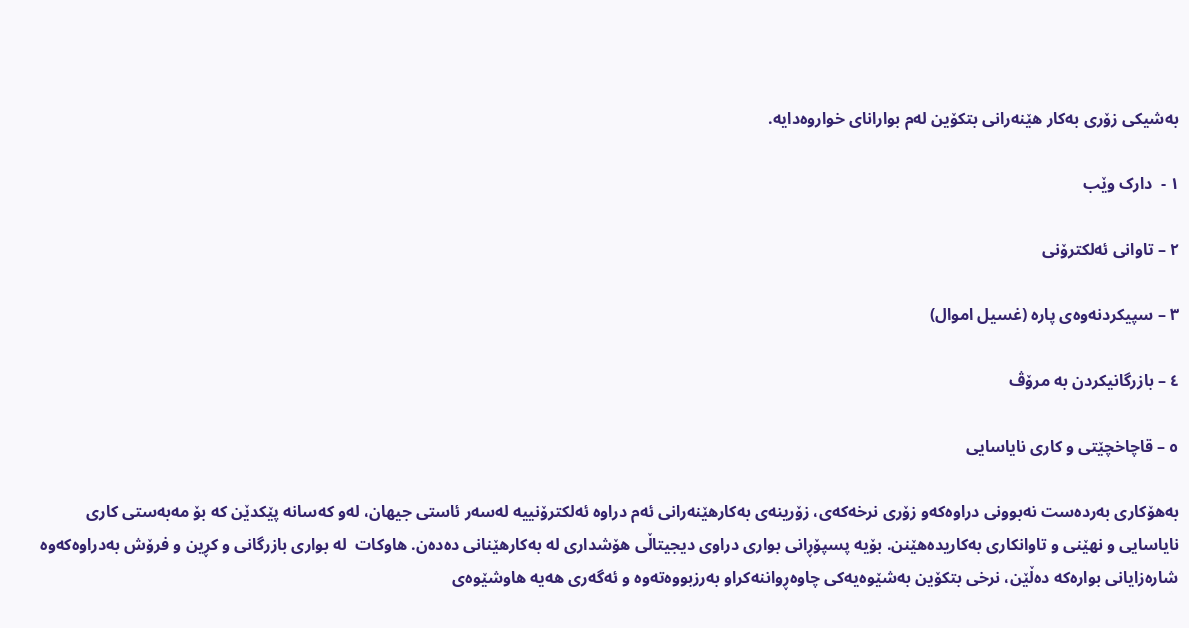بەشیکی زۆری بەکار هێنەرانی بتکۆین لەم بوارانای خواروەدایە.

١ -  دارک وێب

٢ – تاوانی ئەلکترۆنی

٣ – سپیکردنەوەی پارە (غسیل اموال)

٤ – بازرگانیکردن بە مرۆڤ

٥ – قاچاخچێتی و کاری نایاسایی

بەهۆکاری بەردەست نەبوونی دراوەکەو زۆری نرخەکەی، زۆرینەی بەکارهێنەرانی ئەم دراوە ئەلکترۆنییە لەسەر ئاستی جیهان، لەو کەسانە پێکدێن کە بۆ مەبەستی کاری نایاسایی و نهێنی و تاوانکاری بەکاریدەهێنن. بۆیە پسپۆڕانی بواری دراوی دیجیتاڵی هۆشداری لە بەکارهێنانی دەدەن. هاوکات  لە بواری بازرگانی و کڕین و فرۆش بەدراوەکەوە شارەزایانی بوارەکە دەڵێن، نرخی بتکۆین بەشێوەیەکی چاوەڕواننەکراو بەرزبووەتەوە و ئەگەری هەیە هاوشێوەی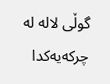گوڵی لالە لە چرکەیەکدا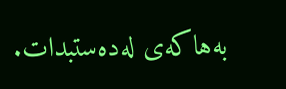بەهاکەی لەدەستبدات.